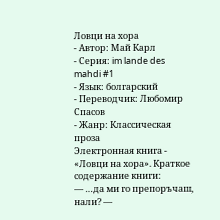Ловци на хора
- Автор: Май Карл
- Серия: im lande des mahdi #1
- Язык: болгарский
- Переводчик: Любомир Спасов
- Жанр: Классическая проза
Электронная книга - «Ловци на хора». Краткое содержание книги:
— …да ми го препоръчаш, нали? —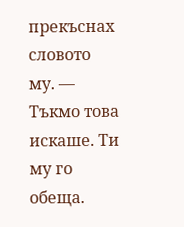прекъснах словото му. — Тъкмо това искаше. Ти му го обеща.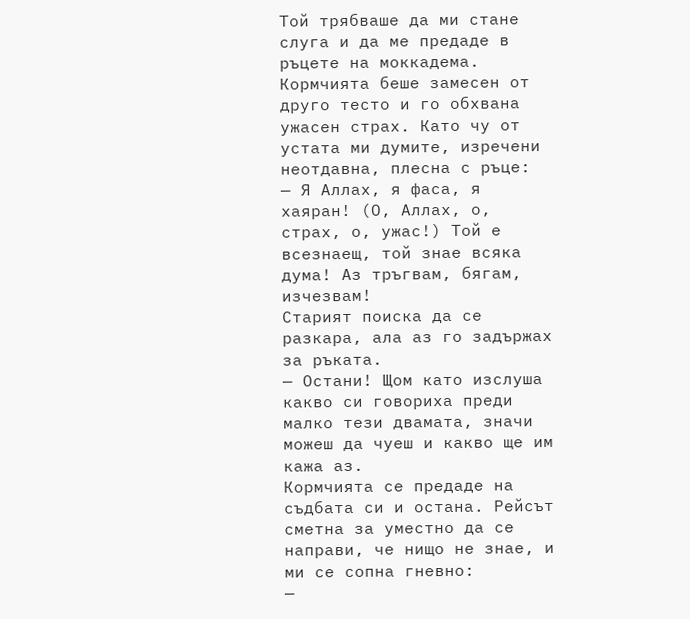Той трябваше да ми стане слуга и да ме предаде в ръцете на моккадема.
Кормчията беше замесен от друго тесто и го обхвана ужасен страх. Като чу от устата ми думите, изречени неотдавна, плесна с ръце:
— Я Аллах, я фаса, я хаяран! (О, Аллах, о, страх, о, ужас!) Той е всезнаещ, той знае всяка дума! Аз тръгвам, бягам, изчезвам!
Старият поиска да се разкара, ала аз го задържах за ръката.
— Остани! Щом като изслуша какво си говориха преди малко тези двамата, значи можеш да чуеш и какво ще им кажа аз.
Кормчията се предаде на съдбата си и остана. Рейсът сметна за уместно да се направи, че нищо не знае, и ми се сопна гневно:
—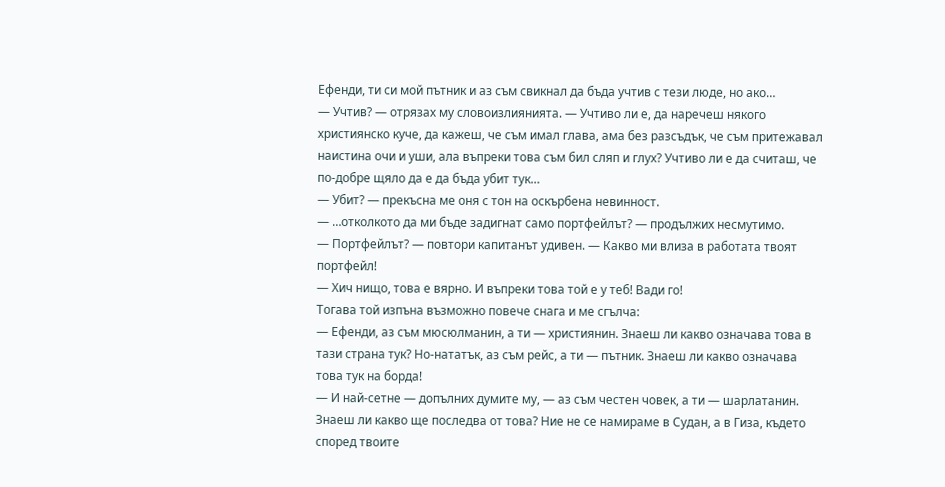Ефенди, ти си мой пътник и аз съм свикнал да бъда учтив с тези люде, но ако…
— Учтив? — отрязах му словоизлиянията. — Учтиво ли е, да наречеш някого християнско куче, да кажеш, че съм имал глава, ама без разсъдък, че съм притежавал наистина очи и уши, ала въпреки това съм бил сляп и глух? Учтиво ли е да считаш, че по-добре щяло да е да бъда убит тук…
— Убит? — прекъсна ме оня с тон на оскърбена невинност.
— …отколкото да ми бъде задигнат само портфейлът? — продължих несмутимо.
— Портфейлът? — повтори капитанът удивен. — Какво ми влиза в работата твоят портфейл!
— Хич нищо, това е вярно. И въпреки това той е у теб! Вади го!
Тогава той изпъна възможно повече снага и ме сгълча:
— Ефенди, аз съм мюсюлманин, а ти — християнин. Знаеш ли какво означава това в тази страна тук? Но-нататък, аз съм рейс, а ти — пътник. Знаеш ли какво означава това тук на борда!
— И най-сетне — допълних думите му, — аз съм честен човек, а ти — шарлатанин. Знаеш ли какво ще последва от това? Ние не се намираме в Судан, а в Гиза, където според твоите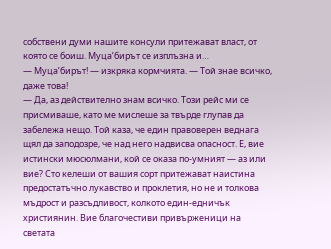собствени думи нашите консули притежават власт, от която се боиш. Муца’бирът се изплъзна и…
— Муца’бирът! — изкряка кормчията. — Той знае всичко, даже това!
— Да, аз действително знам всичко. Този рейс ми се присмиваше, като ме мислеше за твърде глупав да забележа нещо. Той каза, че един правоверен веднага щял да заподозре, че над него надвисва опасност. Е, вие истински мюсюлмани, кой се оказа по-умният — аз или вие? Сто келеши от вашия сорт притежават наистина предостатъчно лукавство и проклетия, но не и толкова мъдрост и разсъдливост, колкото един-едничък християнин. Вие благочестиви привърженици на светата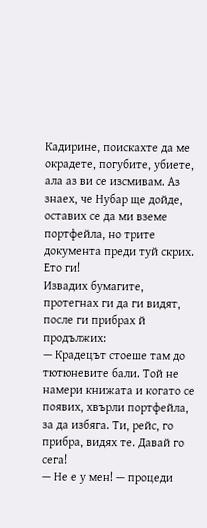Кадирине, поискахте да ме окрадете, погубите, убиете, ала аз ви се изсмивам. Аз знаех, че Нубар ще дойде, оставих се да ми вземе портфейла, но трите документа преди туй скрих. Ето ги!
Извадих бумагите, протегнах ги да ги видят, после ги прибрах й продължих:
— Крадецът стоеше там до тютюневите бали. Той не намери книжата и когато се появих, хвърли портфейла, за да избяга. Ти, рейс, го прибра, видях те. Давай го сега!
— Не е у мен! — процеди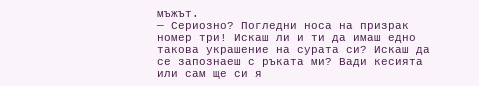мъжът.
— Сериозно? Погледни носа на призрак номер три! Искаш ли и ти да имаш едно такова украшение на сурата си? Искаш да се запознаеш с ръката ми? Вади кесията или сам ще си я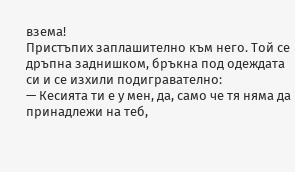взема!
Пристъпих заплашително към него. Той се дръпна заднишком, бръкна под одеждата си и се изхили подигравателно:
— Кесията ти е у мен, да, само че тя няма да принадлежи на теб,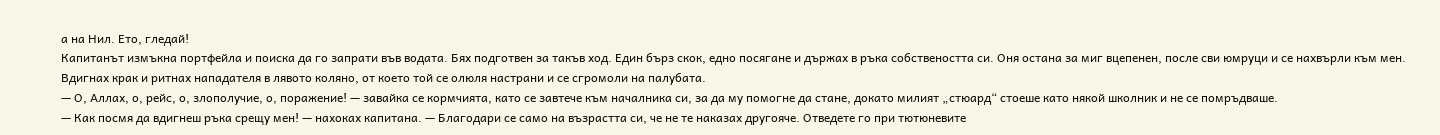а на Нил. Ето, гледай!
Капитанът измъкна портфейла и поиска да го запрати във водата. Бях подготвен за такъв ход. Един бърз скок, едно посягане и държах в ръка собствеността си. Оня остана за миг вцепенен, после сви юмруци и се нахвърли към мен. Вдигнах крак и ритнах нападателя в лявото коляно, от което той се олюля настрани и се сгромоли на палубата.
— О, Аллах, о, рейс, о, злополучие, о, поражение! — завайка се кормчията, като се завтече към началника си, за да му помогне да стане, докато милият „стюард“ стоеше като някой школник и не се помръдваше.
— Как посмя да вдигнеш ръка срещу мен! — нахоках капитана. — Благодари се само на възрастта си, че не те наказах другояче. Отведете го при тютюневите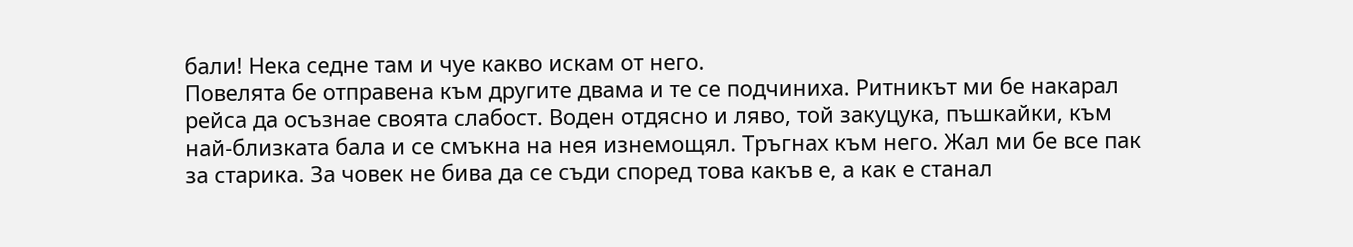бали! Нека седне там и чуе какво искам от него.
Повелята бе отправена към другите двама и те се подчиниха. Ритникът ми бе накарал рейса да осъзнае своята слабост. Воден отдясно и ляво, той закуцука, пъшкайки, към най-близката бала и се смъкна на нея изнемощял. Тръгнах към него. Жал ми бе все пак за старика. За човек не бива да се съди според това какъв е, а как е станал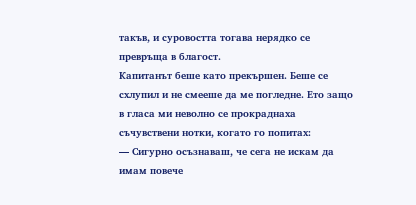такъв, и суровостта тогава нерядко се превръща в благост.
Капитанът беше като прекършен. Беше се схлупил и не смееше да ме погледне. Ето защо в гласа ми неволно се прокраднаха съчувствени нотки, когато го попитах:
— Сигурно осъзнаваш, че сега не искам да имам повече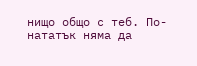нищо общо с теб. По-нататък няма да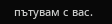пътувам с вас.